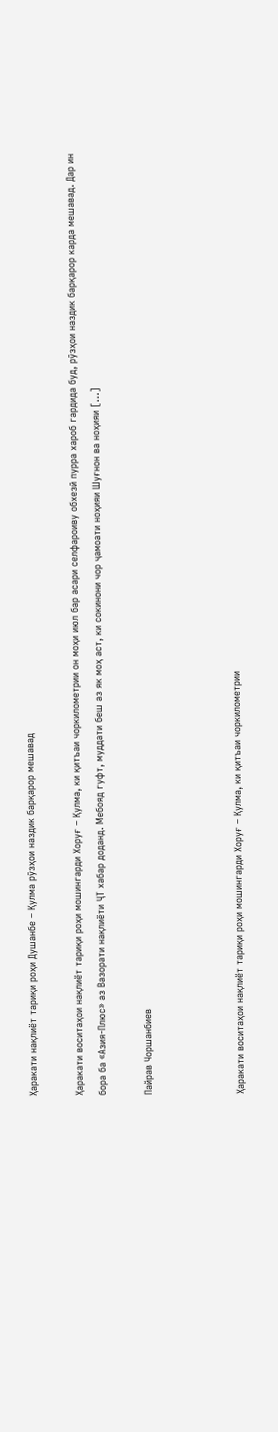Ҳаракати нақлиёт тариқи роҳи Душанбе – Қулма рӯзҳои наздик барқарор мешавад

Ҳаракати воситаҳои нақлиёт тариқи роҳи мошингарди Хоруғ – Қулма, ки қитъаи чоркилометрии он моҳи июл бар асари селфароиву обхезӣ пурра хароб гардида буд, рӯзҳои наздик барқарор карда мешавад. Дар ин бора ба «Азия-Плюс» аз Вазорати нақлиёти ҶТ хабар доданд. Мебояд гуфт, муддати беш аз як моҳ аст, ки сокинони чор ҷамоати ноҳияи Шуғнон ва ноҳияи […]

Пайрав Чоршанбиев



Ҳаракати воситаҳои нақлиёт тариқи роҳи мошингарди Хоруғ – Қулма, ки қитъаи чоркилометрии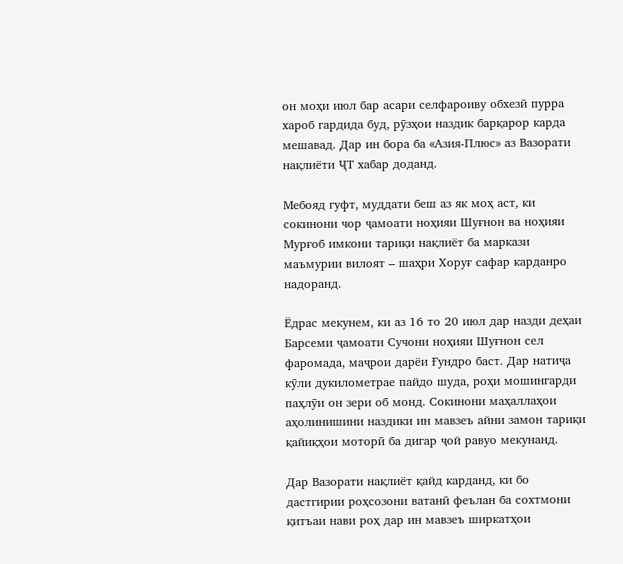он моҳи июл бар асари селфароиву обхезӣ пурра хароб гардида буд, рӯзҳои наздик барқарор карда мешавад. Дар ин бора ба «Азия-Плюс» аз Вазорати нақлиёти ҶТ хабар доданд.

Мебояд гуфт, муддати беш аз як моҳ аст, ки сокинони чор ҷамоати ноҳияи Шуғнон ва ноҳияи Мурғоб имкони тариқи нақлиёт ба маркази маъмурии вилоят – шаҳри Хоруғ сафар карданро надоранд.

Ёдрас мекунем, ки аз 16 то 20 июл дар назди деҳаи Барсеми ҷамоати Сучони ноҳияи Шуғнон сел фаромада, маҷрои дарёи Ғундро баст. Дар натиҷа кӯли дукилометрае пайдо шуда, роҳи мошингарди паҳлӯи он зери об монд. Сокинони маҳаллаҳои аҳолинишини наздики ин мавзеъ айни замон тариқи қайиқҳои моторӣ ба дигар ҷой равуо мекунанд.

Дар Вазорати нақлиёт қайд карданд, ки бо дастгирии роҳсозони ватанӣ феълан ба сохтмони қитъаи нави роҳ дар ин мавзеъ ширкатҳои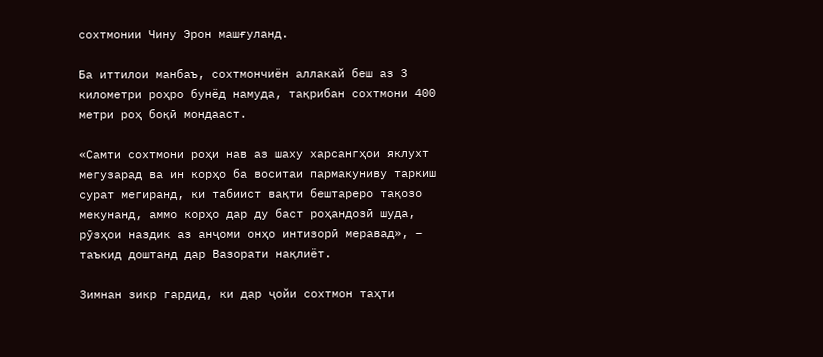сохтмонии Чину Эрон машғуланд.

Ба иттилои манбаъ, сохтмончиён аллакай беш аз 3 километри роҳро бунёд намуда, тақрибан сохтмони 400 метри роҳ боқӣ мондааст.

«Самти сохтмони роҳи нав аз шаху харсангҳои яклухт мегузарад ва ин корҳо ба воситаи пармакуниву таркиш сурат мегиранд, ки табиист вақти бештареро тақозо мекунанд, аммо корҳо дар ду баст роҳандозӣ шуда, рӯзҳои наздик аз анҷоми онҳо интизорӣ меравад», – таъкид доштанд дар Вазорати нақлиёт.

Зимнан зикр гардид, ки дар ҷойи сохтмон таҳти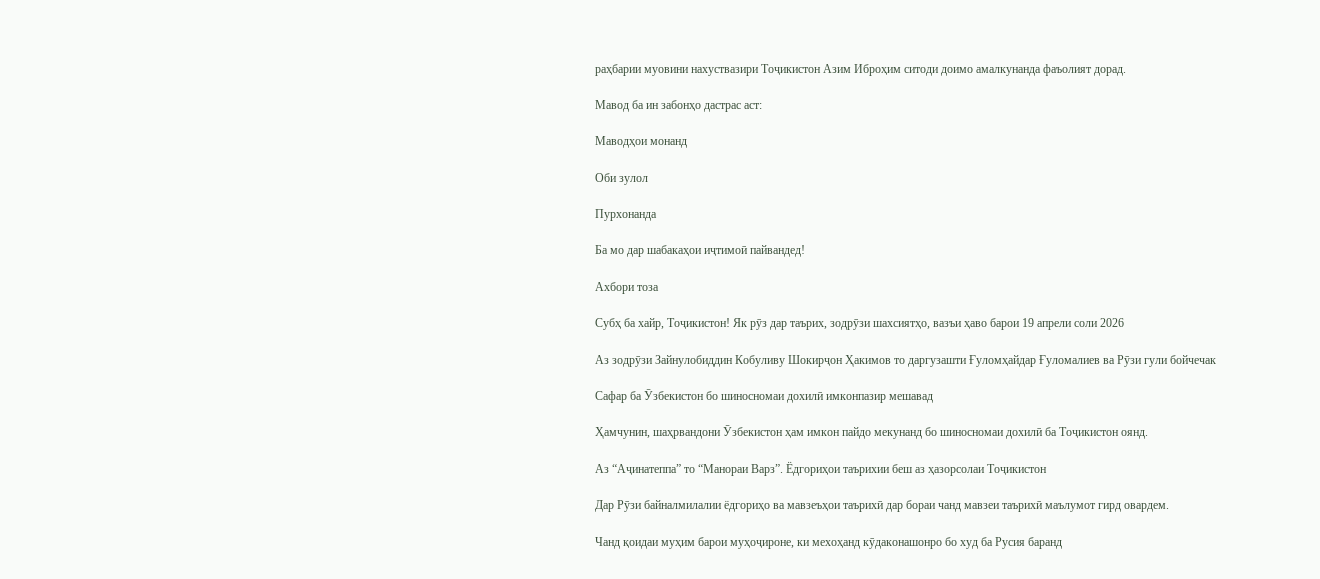раҳбарии муовини нахуствазири Тоҷикистон Азим Иброҳим ситоди доимо амалкунанда фаъолият дорад.

Мавод ба ин забонҳо дастрас аст:

Маводҳои монанд

Оби зулол

Пурхонанда

Ба мо дар шабакаҳои иҷтимоӣ пайвандед!

Ахбори тоза

Субҳ ба хайр, Тоҷикистон! Як рӯз дар таърих, зодрӯзи шахсиятҳо, вазъи ҳаво барои 19 апрели соли 2026

Аз зодрӯзи Зайнулобиддин Кобуливу Шокирҷон Ҳакимов то даргузашти Ғуломҳайдар Ғуломалиев ва Рӯзи гули бойчечак

Сафар ба Ӯзбекистон бо шиносномаи дохилӣ имконпазир мешавад

Ҳамчунин, шаҳрвандони Ӯзбекистон ҳам имкон пайдо мекунанд бо шиносномаи дохилӣ ба Тоҷикистон оянд.

Аз “Аҷинатеппа” то “Манораи Варз”. Ёдгориҳои таърихии беш аз ҳазорсолаи Тоҷикистон

Дар Рӯзи байналмилалии ёдгориҳо ва мавзеъҳои таърихӣ дар бораи чанд мавзеи таърихӣ маълумот гирд овардем.

Чанд қоидаи муҳим барои муҳоҷироне, ки мехоҳанд кӯдаконашонро бо худ ба Русия баранд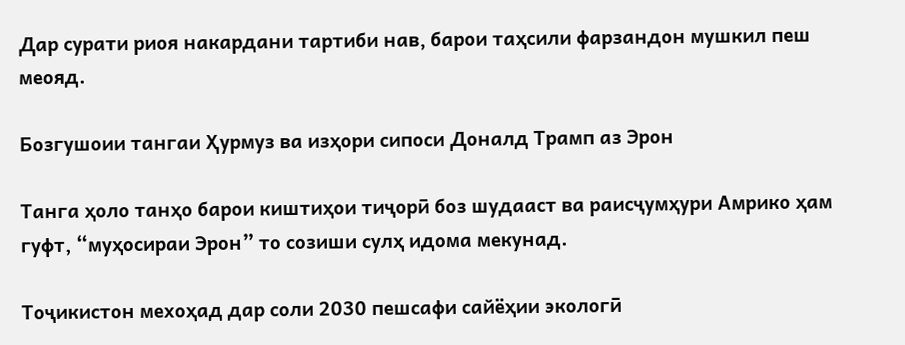Дар сурати риоя накардани тартиби нав, барои таҳсили фарзандон мушкил пеш меояд.

Бозгушоии тангаи Ҳурмуз ва изҳори сипоси Доналд Трамп аз Эрон

Танга ҳоло танҳо барои киштиҳои тиҷорӣ боз шудааст ва раисҷумҳури Амрико ҳам гуфт, “муҳосираи Эрон” то созиши сулҳ идома мекунад.

Тоҷикистон мехоҳад дар соли 2030 пешсафи сайёҳии экологӣ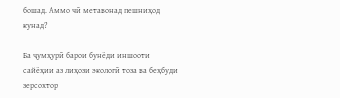бошад. Аммо чӣ метавонад пешниҳод кунад?

Ба ҷумҳурӣ барои бунёди иншооти сайёҳии аз лиҳози экологӣ тоза ва беҳбуди зерсохтор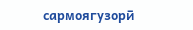сармоягузорӣ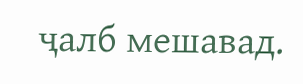ҷалб мешавад.